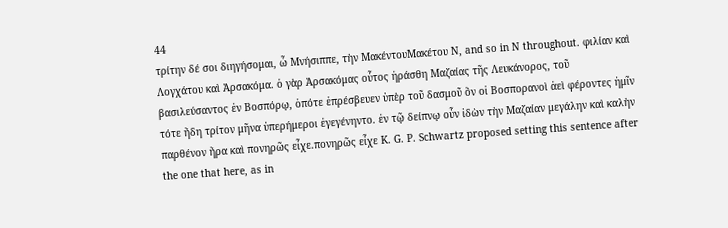44
τρίτην δέ σοι διηγήσομαι, ὦ Μνήσιππε, τὴν ΜακέντουΜακέτου N, and so in N throughout. φιλίαν καὶ Λογχάτου καὶ Ἀρσακόμα. ὁ γὰρ Ἀρσακόμας οὗτος ἠράσθη Μαζαίας τῆς Λευκάνορος, τοῦ βασιλεύσαντος ἐν Βοσπόρῳ, ὁπότε ἐπρέσβευεν ὑπὲρ τοῦ δασμοῦ ὃν οἱ Βοσπορανοὶ ἀεὶ φέροντες ἡμῖν τότε ἤδη τρίτον μῆνα ὑπερήμεροι ἐγεγένηντο. ἐν τῷ δείπνῳ οὖν ἰδὼν τὴν Μαζαίαν μεγάλην καὶ καλὴν παρθένον ἤρα καὶ πονηρῶς εἶχε.πονηρῶς εἶχε K. G. P. Schwartz proposed setting this sentence after the one that here, as in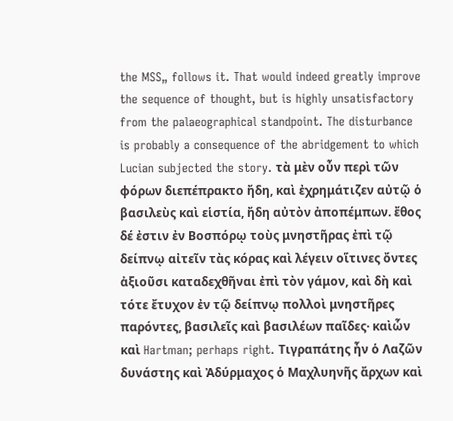the MSS„ follows it. That would indeed greatly improve the sequence of thought, but is highly unsatisfactory from the palaeographical standpoint. The disturbance is probably a consequence of the abridgement to which Lucian subjected the story. τὰ μὲν οὖν περὶ τῶν φόρων διεπέπρακτο ἤδη, καὶ ἐχρημάτιζεν αὐτῷ ὁ βασιλεὺς καὶ εἱστία, ἤδη αὐτὸν ἀποπέμπων. ἔθος δέ ἐστιν ἐν Βοσπόρῳ τοὺς μνηστῆρας ἐπὶ τῷ δείπνῳ αἰτεῖν τὰς κόρας καὶ λέγειν οἵτινες ὄντες ἀξιοῦσι καταδεχθῆναι ἐπὶ τὸν γάμον, καὶ δὴ καὶ τότε ἔτυχον ἐν τῷ δείπνῳ πολλοὶ μνηστῆρες παρόντες, βασιλεῖς καὶ βασιλέων παῖδες· καὶὧν καὶ Hartman; perhaps right. Τιγραπάτης ἦν ὁ Λαζῶν δυνάστης καὶ Ἀδύρμαχος ὁ Μαχλυηνῆς ἄρχων καὶ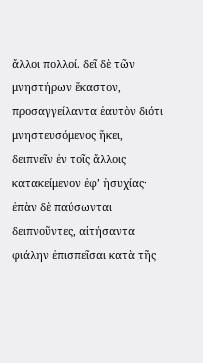ἄλλοι πολλοί. δεῖ δὲ τῶν μνηστήρων ἕκαστον, προσαγγείλαντα ἑαυτὸν διότι μνηστευσόμενος ἥκει, δειπνεῖν ἐν τοῖς ἄλλοις κατακείμενον ἐφʼ ἡσυχίας· ἐπὰν δὲ παύσωνται δειπνοῦντες, αἰτήσαντα φιάλην ἐπισπεῖσαι κατὰ τῆς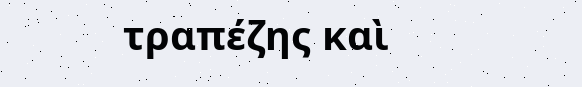τραπέζης καὶ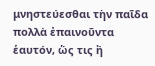μνηστεύεσθαι τὴν παῖδα πολλὰ ἐπαινοῦντα ἑαυτόν, ὥς τις ἢ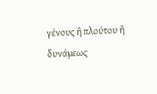γένους ἢ πλούτου ἢ δυνάμεως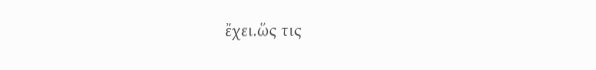ἔχει.ὥς τις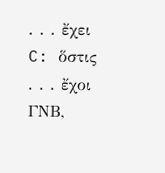. . . ἔχει C: ὅστις . . . ἔχοι ΓNB,